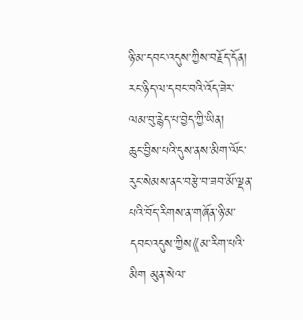ཉི་མ་དབང་འདུས་ཀྱིས་བརྗོད་དོན།
རང་ཉིད་ལ་དབང་བའི་འོད་ཟེར་ལམ་བུ་རྙེད་པ་བྱེད་ཀྱི་ཡིན།
ཆུང་བྱིས་པའི་དུས་ནས་མིག་ལོང་རུང་སེམས་ནང་བརྩེ་བ་ཟབ་མོ་ལྡན་པའི་བོད་རིགས་ན་གཞོན་ཉི་མ་དབང་འདུས་ཀྱིས《མ་རིག་པའི་མིག མུན་སེལ་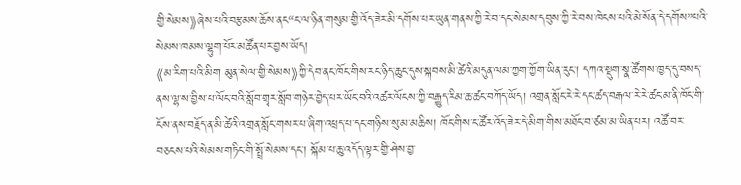གྱི་སེམས》ཞེས་པའི་བརྩམས་ཆོས་ནང“ང་ལ་ཉིན་གསུམ་གྱི་འོད་ཟེར་མི་དགོས་པར་ཡུན་གནས་ཀྱི་རེ་བ་དང་སེམས་དབུས་ཀྱི་རེ་བས་ཁེངས་པའི་མེ་སོན་དེ་དགོས”པའི་སེམས་ཁམས་ལྷུག་པོར་མཚོན་པར་བྱས་ཡོད།
《མ་རིག་པའི་མིག མུན་སེལ་གྱི་སེམས》ཀྱི་དེབ་ནང་ཁོང་གིས་རང་ཉིད་ཆུང་དུས་སྐབས་མི་ཚེའི་མདུན་ལམ་ཀྱག་ཀྱོག་ཡིན་རུང་། དཀའ་སྡུག་སྣ་ཚོགས་ཁྱད་དུ་བསད་ནས་ལྷ་ས་བྱིས་པ་ལོང་བའི་སློབ་གྲྭར་སློབ་གཉེར་བྱེད་པར་ཡོང་བའི་འཚར་ལོངས་ཀྱི་བརྒྱུད་རིམ་ཆ་ཚང་བཀོད་ཡོད། འགྲན་སློང་རེ་རེ་དང་ཚད་བརྒལ་རེ་རེ་ཚང་མ་ནི་ཁོང་གི་ངོས་ནས་བརྗོད་ན་མི་ཚེའི་འགྲན་སློང་གསར་པ་ཞིག་འཕྲད་པ་དང་གཉིས་སུ་མ་མཆིས། ཁོང་གིས་ང་ཚོར་འོད་ཟེར་དེ་མིག་གིས་མཐོང་བ་ཙམ་མ་ཡིན་པར། འཚོ་བར་བཅངས་པའི་སེམས་གཏིང་གི་སྤྲོ་སེམས་དང་། སྐོམ་པ་ཆུ་འདོད་ལྟར་གྱི་ཤེས་བྱ་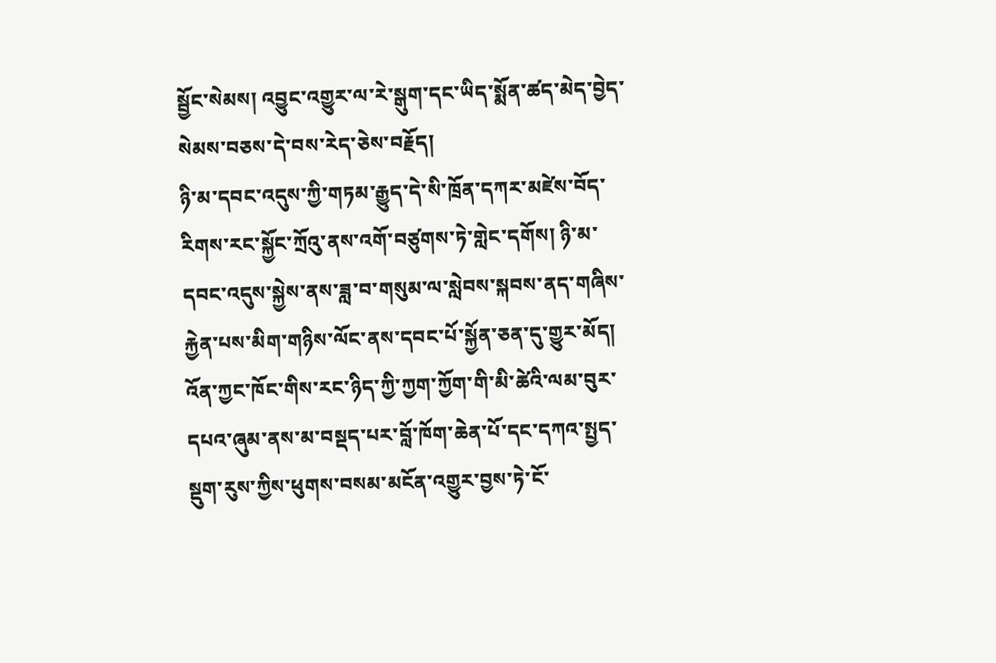སྦྱོང་སེམས། འབྱུང་འགྱུར་ལ་རེ་སྒུག་དང་ཡིད་སྨོན་ཚད་མེད་བྱེད་སེམས་བཅས་དེ་བས་རེད་ཅེས་བརྗོད།
ཉི་མ་དབང་འདུས་ཀྱི་གཏམ་རྒྱུད་དེ་སི་ཁྲོན་དཀར་མཛེས་བོད་རིགས་རང་སྐྱོང་ཀྲོའུ་ནས་འགོ་བཙུགས་ཏེ་གླེང་དགོས། ཉི་མ་དབང་འདུས་སྐྱེས་ནས་ཟླ་བ་གསུམ་ལ་སླེབས་སྐབས་ནད་གཞིས་རྐྱེན་པས་མིག་གཉིས་ལོང་ནས་དབང་པོ་སྐྱོན་ཅན་དུ་གྱུར་མོད། འོན་ཀྱང་ཁོང་གིས་རང་ཉིད་ཀྱི་ཀྱག་ཀྱོག་གི་མི་ཚེའི་ལམ་བུར་དཔའ་ཞུམ་ནས་མ་བསྡད་པར་བློ་ཁོག་ཆེན་པོ་དང་དཀའ་སྤྱད་སྡུག་རུས་ཀྱིས་ཕུགས་བསམ་མངོན་འགྱུར་བྱས་ཏེ་ངོ་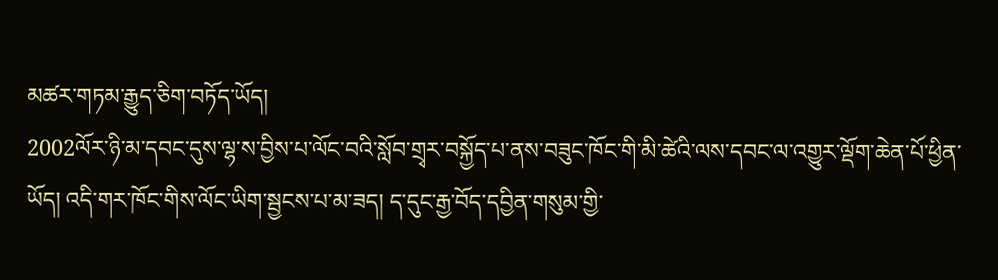མཚར་གཏམ་རྒྱུད་ཅིག་བཏོད་ཡོད།
2002ལོར་ཉི་མ་དབང་དུས་ལྷ་ས་བྱིས་པ་ལོང་བའི་སློབ་གྲྭར་བསྐྱོད་པ་ནས་བཟུང་ཁོང་གི་མི་ཚེའི་ལས་དབང་ལ་འགྱུར་ལྡོག་ཆེན་པོ་ཕྱིན་ཡོད། འདི་གར་ཁོང་གིས་ལོང་ཡིག་སྦྱངས་པ་མ་ཟད། ད་དུང་རྒྱ་བོད་དབྱིན་གསུམ་གྱི་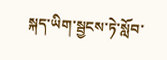སྐད་ཡིག་སྦྱངས་ཏེ་སློབ་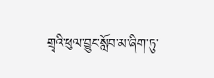གྲྭའི་ཕུལ་བྱུང་སློབ་མ་ཞིག་ཏུ་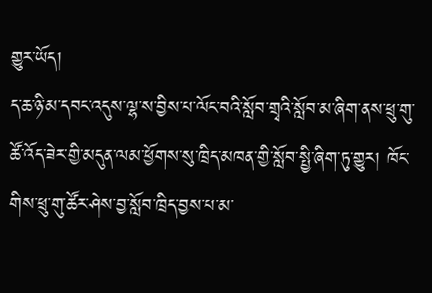གྱུར་ཡོད།
ད་ཆ་ཉི་མ་དབང་འདུས་ལྷ་ས་བྱིས་པ་ལོང་བའི་སློབ་གྲྭའི་སློབ་མ་ཞིག་ནས་ཕྲུ་གུ་ཚོ་འོད་ཟེར་གྱི་མདུན་ལམ་ཕྱོགས་སུ་ཁྲིད་མཁན་གྱི་སློབ་སྤྱི་ཞིག་ཏུ་གྱུར། ཁོང་གིས་ཕྲུ་གུ་ཚོར་ཤེས་བྱ་སློབ་ཁྲིད་བྱས་པ་མ་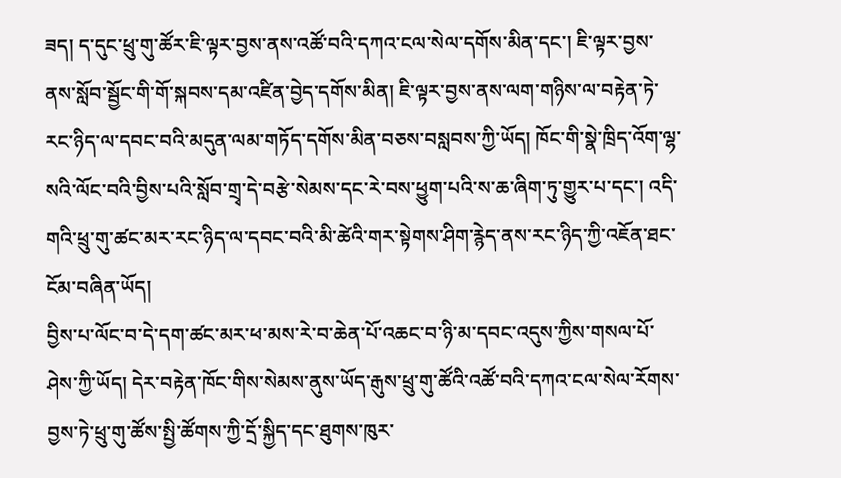ཟད། ད་དུང་ཕྲུ་གུ་ཚོར་ཇི་ལྟར་བྱས་ནས་འཚོ་བའི་དཀའ་ངལ་སེལ་དགོས་མིན་དང་། ཇི་ལྟར་བྱས་ནས་སློབ་སྦྱོང་གི་གོ་སྐབས་དམ་འཛིན་བྱེད་དགོས་མིན། ཇི་ལྟར་བྱས་ནས་ལག་གཉིས་ལ་བརྟེན་ཏེ་རང་ཉིད་ལ་དབང་བའི་མདུན་ལམ་གཏོད་དགོས་མིན་བཅས་བསླབས་ཀྱི་ཡོད། ཁོང་གི་སྣེ་ཁྲིད་འོག་ལྷ་སའི་ལོང་བའི་བྱིས་པའི་སློབ་གྲྭ་དེ་བརྩེ་སེམས་དང་རེ་བས་ཕྱུག་པའི་ས་ཆ་ཞིག་ཏུ་གྱུར་པ་དང་། འདི་གའི་ཕྲུ་གུ་ཚང་མར་རང་ཉིད་ལ་དབང་བའི་མི་ཚེའི་གར་སྟེགས་ཤིག་རྙེད་ནས་རང་ཉིད་ཀྱི་འཇོན་ཐང་ངོམ་བཞིན་ཡོད།
བྱིས་པ་ལོང་བ་དེ་དག་ཚང་མར་ཕ་མས་རེ་བ་ཆེན་པོ་འཆང་བ་ཉི་མ་དབང་འདུས་ཀྱིས་གསལ་པོ་ཤེས་ཀྱི་ཡོད། དེར་བརྟེན་ཁོང་གིས་སེམས་ནུས་ཡོད་རྒུས་ཕྲུ་གུ་ཚོའི་འཚོ་བའི་དཀའ་ངལ་སེལ་རོགས་བྱས་ཏེ་ཕྲུ་གུ་ཚོས་སྤྱི་ཚོགས་ཀྱི་དྲོ་སྐྱིད་དང་ཐུགས་ཁུར་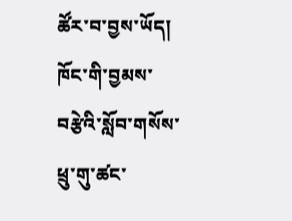ཚོར་བ་བྱས་ཡོད། ཁོང་གི་བྱམས་བརྩེའི་སློབ་གསོས་ཕྲུ་གུ་ཚང་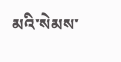མའི་སེམས་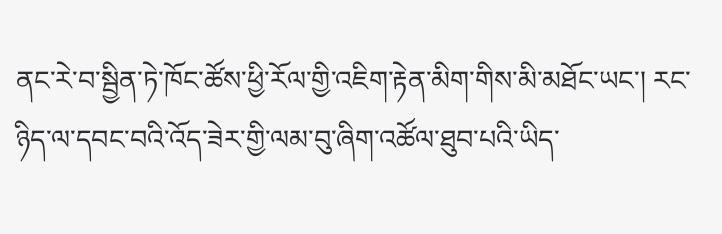ནང་རེ་བ་སྦྱིན་ཏེ་ཁོང་ཚོས་ཕྱི་རོལ་གྱི་འཇིག་རྟེན་མིག་གིས་མི་མཐོང་ཡང་། རང་ཉིད་ལ་དབང་བའི་འོད་ཟེར་གྱི་ལམ་བུ་ཞིག་འཚོལ་ཐུབ་པའི་ཡིད་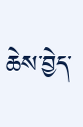ཆེས་བྱེད་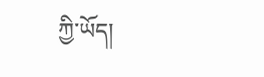ཀྱི་ཡོད།